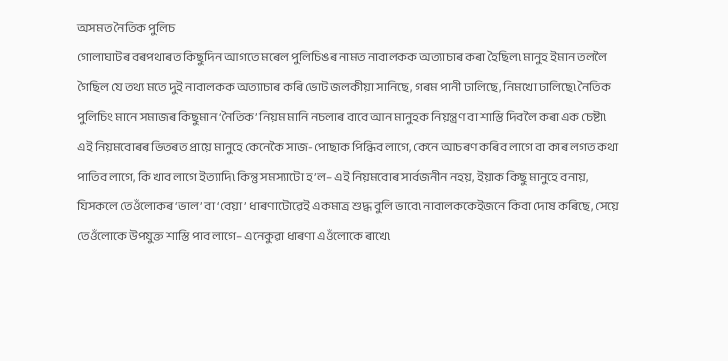অসমত নৈতিক পুলিচ
গোলাঘাটৰ বৰপথাৰত কিছুদিন আগতে মৰেল পুলিচিঙৰ নামত নাবালকক অত্যাচাৰ কৰা হৈছিল৷ মানুহ ইমান তললৈ গৈছিল যে তথ্য মতে দুই নাবালকক অত্যাচাৰ কৰি ভোট জলকীয়া সানিছে, গৰম পানী ঢালিছে, নিমখো ঢালিছে৷ নৈতিক পুলিচিং মানে সমাজৰ কিছুমান ‘নৈতিক’ নিয়ম মানি নচলাৰ বাবে আন মানুহক নিয়ন্ত্ৰণ বা শাস্তি দিবলৈ কৰা এক চেষ্টা৷ এই নিয়মবোৰৰ ভিতৰত প্ৰায়ে মানুহে কেনেকৈ সাজ-পোছাক পিন্ধিব লাগে, কেনে আচৰণ কৰিব লাগে বা কাৰ লগত কথা পাতিব লাগে, কি খাব লাগে ইত্যাদি৷ কিন্তু সমস্যাটো হ’ল– এই নিয়মবোৰ সাৰ্বজনীন নহয়, ইয়াক কিছু মানুহে বনায়, যিসকলে তেওঁলোকৰ ‘ভাল’ বা ‘বেয়া’ ধাৰণাটোৱেই একমাত্ৰ শুদ্ধ বুলি ভাবে৷ নাবালককেইজনে কিবা দোষ কৰিছে, সেয়ে তেওঁলোকে উপযুক্ত শাস্তি পাব লাগে– এনেকুৱা ধাৰণা এওঁলোকে ৰাখে৷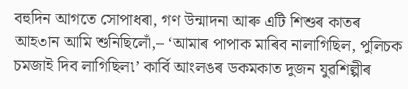বহুদিন আগতে সোপাধৰা, গণ উন্মাদনা আৰু এটি শিশুৰ কাতৰ আহ৩ান আমি শুনিছিলোঁ,– ‘আমাৰ পাপাক মাৰিব নালাগিছিল, পুলিচক চমজাই দিব লাগিছিল৷’ কাৰ্বি আংলঙৰ ডকমকাত দুজন যুৱশিল্পীৰ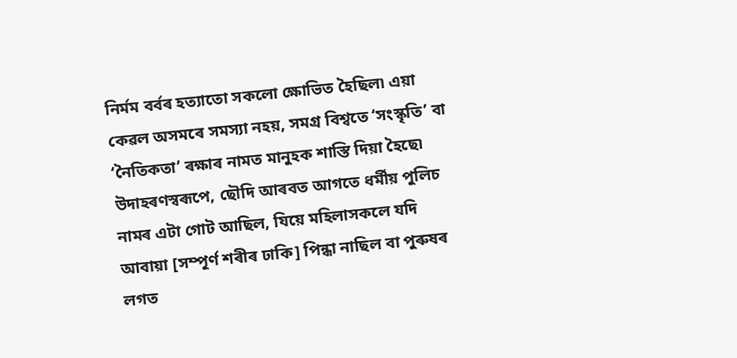নিৰ্মম বৰ্বৰ হত্যাতো সকলো ক্ষোভিত হৈছিল৷ এয়া কেৱল অসমৰে সমস্যা নহয়, সমগ্ৰ বিশ্বতে ‘সংস্কৃতি’ বা ‘নৈতিকতা’ ৰক্ষাৰ নামত মানুহক শাস্তি দিয়া হৈছে৷
উদাহৰণস্বৰূপে, ছৌদি আৰবত আগতে ধৰ্মীয় পুলিচ নামৰ এটা গোট আছিল, যিয়ে মহিলাসকলে যদি আবায়া [সম্পূৰ্ণ শৰীৰ ঢাকি] পিন্ধা নাছিল বা পুৰুষৰ লগত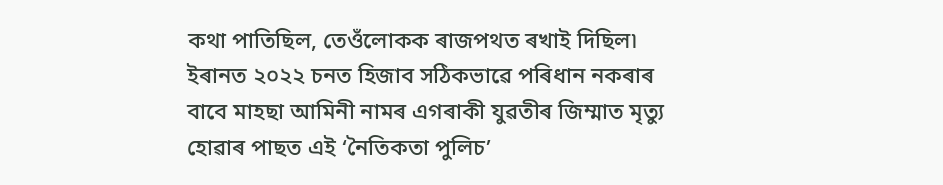কথা পাতিছিল, তেওঁলোকক ৰাজপথত ৰখাই দিছিল৷ ইৰানত ২০২২ চনত হিজাব সঠিকভাৱে পৰিধান নকৰাৰ বাবে মাহছা আমিনী নামৰ এগৰাকী যুৱতীৰ জিম্মাত মৃত্যু হোৱাৰ পাছত এই ‘নৈতিকতা পুলিচ’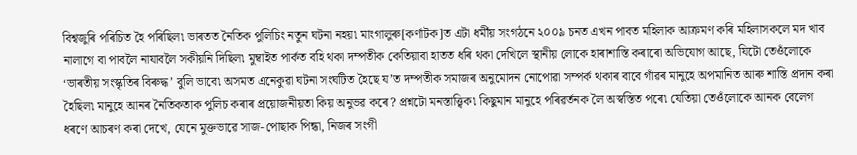বিশ্বজুৰি পৰিচিত হৈ পৰিছিল৷ ভাৰতত নৈতিক পুলিচিং নতুন ঘটনা নহয়৷ মাংগালুৰু[কৰ্ণাটক]ত এটা ধৰ্মীয় সংগঠনে ২০০৯ চনত এখন পাবত মহিলাক আক্ৰমণ কৰি মহিলাসকলে মদ খাব নালাগে বা পাবলৈ নাযাবলৈ সকীয়নি দিছিল৷ মুম্বাইত পাৰ্কত বহি থকা দম্পতীক কেতিয়াবা হাতত ধৰি থকা দেখিলে স্থানীয় লোকে হাৰাশাস্তি কৰাৰো অভিযোগ আছে, যিটো তেওঁলোকে ‘ভাৰতীয় সংস্কৃতিৰ বিৰুদ্ধ’ বুলি ভাবে৷ অসমত এনেকুৱা ঘটনা সংঘটিত হৈছে য’ত দম্পতীক সমাজৰ অনুমোদন নোপোৱা সম্পৰ্ক থকাৰ বাবে গাঁৱৰ মানুহে অপমানিত আৰু শাস্তি প্ৰদান কৰা হৈছিল৷ মানুহে আনৰ নৈতিকতাক পুলিচ কৰাৰ প্ৰয়োজনীয়তা কিয় অনুভৱ কৰে? প্ৰশ্নটো মনস্তাত্ত্বিক৷ কিছুমান মানুহে পৰিৱৰ্তনক লৈ অস্বস্তিত পৰে৷ যেতিয়া তেওঁলোকে আনক বেলেগ ধৰণে আচৰণ কৰা দেখে, যেনে মুক্তভাৱে সাজ-পোছাক পিন্ধা, নিজৰ সংগী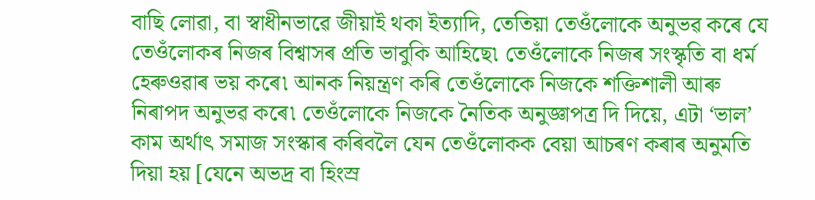বাছি লোৱা, বা স্বাধীনভাৱে জীয়াই থকা ইত্যাদি, তেতিয়া তেওঁলোকে অনুভৱ কৰে যে তেওঁলোকৰ নিজৰ বিশ্বাসৰ প্ৰতি ভাবুকি আহিছে৷ তেওঁলোকে নিজৰ সংস্কৃতি বা ধৰ্ম হেৰুওৱাৰ ভয় কৰে৷ আনক নিয়ন্ত্ৰণ কৰি তেওঁলোকে নিজকে শক্তিশালী আৰু নিৰাপদ অনুভৱ কৰে৷ তেওঁলোকে নিজকে নৈতিক অনুজ্ঞাপত্ৰ দি দিয়ে, এটা ‘ভাল’ কাম অৰ্থাৎ সমাজ সংস্কাৰ কৰিবলৈ যেন তেওঁলোকক বেয়া আচৰণ কৰাৰ অনুমতি দিয়া হয় [যেনে অভদ্ৰ বা হিংস্ৰ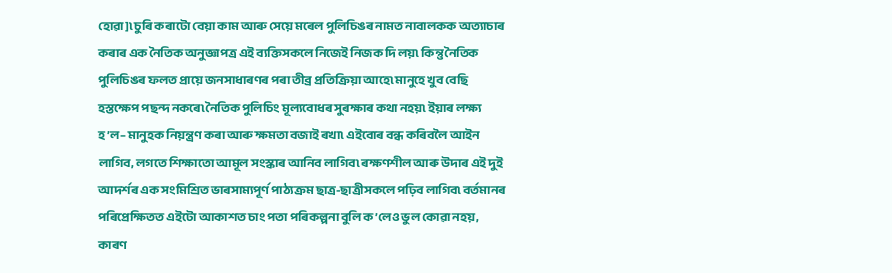হোৱা]৷ চুৰি কৰাটো বেয়া কাম আৰু সেয়ে মৰেল পুলিচিঙৰ নামত নাবালকক অত্যাচাৰ কৰাৰ এক নৈতিক অনুজ্ঞাপত্ৰ এই ব্যক্তিসকলে নিজেই নিজক দি লয়৷ কিন্তু নৈতিক পুলিচিঙৰ ফলত প্ৰায়ে জনসাধাৰণৰ পৰা তীব্ৰ প্ৰতিক্ৰিয়া আহে৷ মানুহে খুব বেছি হস্তক্ষেপ পছন্দ নকৰে৷ নৈতিক পুলিচিং মূল্যবোধৰ সুৰক্ষাৰ কথা নহয়৷ ইয়াৰ লক্ষ্য হ’ল– মানুহক নিয়ন্ত্ৰণ কৰা আৰু ক্ষমতা বজাই ৰখা৷ এইবোৰ বন্ধ কৰিবলৈ আইন লাগিব, লগতে শিক্ষাতো আমূল সংস্কাৰ আনিব লাগিব৷ ৰক্ষণশীল আৰু উদাৰ এই দুই আদৰ্শৰ এক সংমিশ্ৰিত ভাৰসাম্যপূৰ্ণ পাঠ্যক্ৰম ছাত্ৰ-ছাত্ৰীসকলে পঢ়িব লাগিব৷ বৰ্তমানৰ পৰিপ্ৰেক্ষিতত এইটো আকাশত চাং পতা পৰিকল্পনা বুলি ক’লেও ভুল কোৱা নহয়, কাৰণ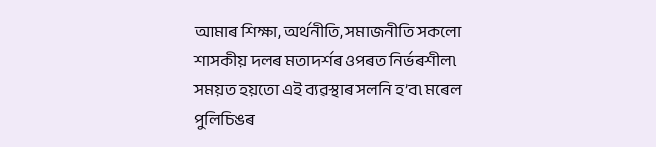আমাৰ শিক্ষা, অৰ্থনীতি, সমাজনীতি সকলো শাসকীয় দলৰ মতাদৰ্শৰ ওপৰত নিৰ্ভৰশীল৷ সময়ত হয়তো এই ব্যৱস্থাৰ সলনি হ’ব৷ মৰেল পুলিচিঙৰ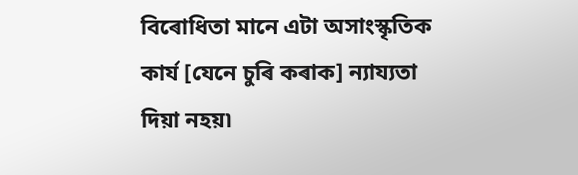বিৰোধিতা মানে এটা অসাংস্কৃতিক কাৰ্য [যেনে চুৰি কৰাক] ন্যায্যতা দিয়া নহয়৷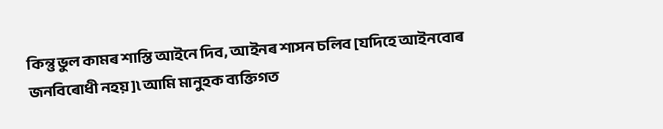কিন্তু ভুল কামৰ শাস্তি আইনে দিব, আইনৰ শাসন চলিব [যদিহে আইনবোৰ জনবিৰোধী নহয়]৷ আমি মানুহক ব্যক্তিগত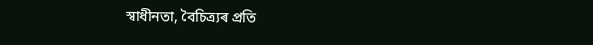স্বাধীনতা, বৈচিত্ৰ্যৰ প্ৰতি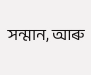সন্মান, আৰু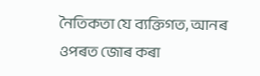নৈতিকতা যে ব্যক্তিগত, আনৰ ওপৰত জোৰ কৰা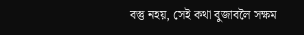বস্তু নহয়, সেই কথা বুজাবলৈ সক্ষম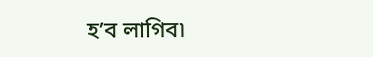হ’ব লাগিব৷